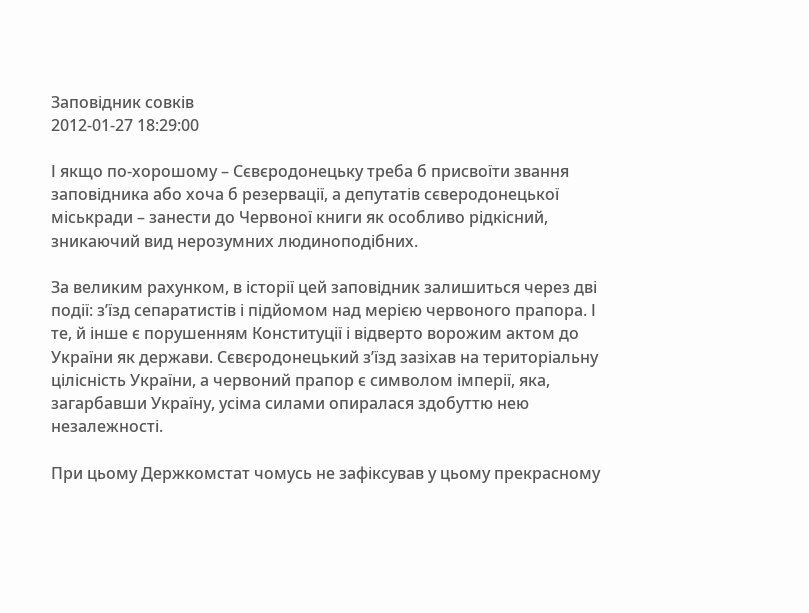Заповідник совків
2012-01-27 18:29:00

І якщо по-хорошому – Сєвєродонецьку треба б присвоїти звання заповідника або хоча б резервації, а депутатів сєверодонецької міськради – занести до Червоної книги як особливо рідкісний, зникаючий вид нерозумних людиноподібних.

За великим рахунком, в історії цей заповідник залишиться через дві події: з’їзд сепаратистів і підйомом над мерією червоного прапора. І те, й інше є порушенням Конституції і відверто ворожим актом до України як держави. Сєвєродонецький з’їзд зазіхав на територіальну цілісність України, а червоний прапор є символом імперії, яка, загарбавши Україну, усіма силами опиралася здобуттю нею незалежності.

При цьому Держкомстат чомусь не зафіксував у цьому прекрасному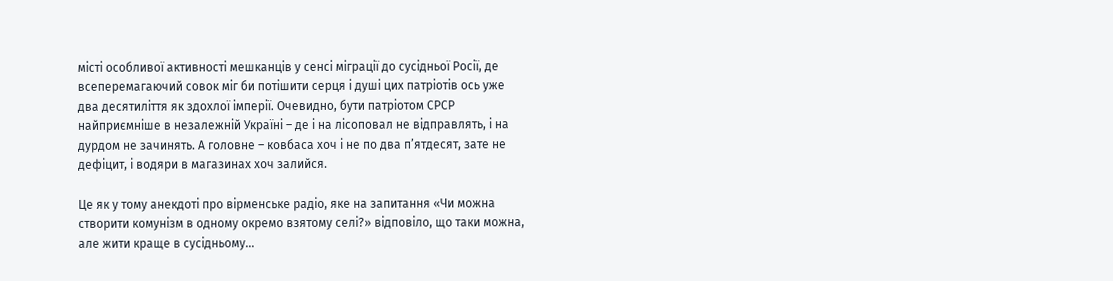місті особливої активності мешканців у сенсі міграції до сусідньої Росії, де всеперемагаючий совок міг би потішити серця і душі цих патріотів ось уже два десятиліття як здохлої імперії. Очевидно, бути патріотом СРСР найприємніше в незалежній Україні – де і на лісоповал не відправлять, і на дурдом не зачинять. А головне – ковбаса хоч і не по два п’ятдесят, зате не дефіцит, і водяри в магазинах хоч залийся.

Це як у тому анекдоті про вірменське радіо, яке на запитання «Чи можна створити комунізм в одному окремо взятому селі?» відповіло, що таки можна, але жити краще в сусідньому…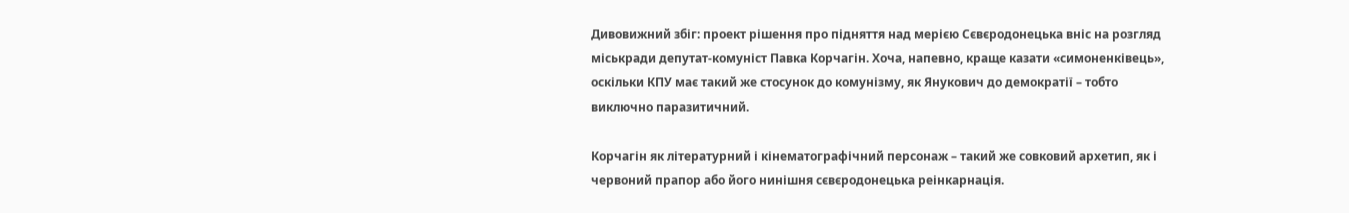Дивовижний збіг: проект рішення про підняття над мерією Сєвєродонецька вніс на розгляд міськради депутат-комуніст Павка Корчагін. Хоча, напевно, краще казати «симоненківець», оскільки КПУ має такий же стосунок до комунізму, як Янукович до демократії – тобто виключно паразитичний.

Корчагін як літературний і кінематографічний персонаж – такий же совковий архетип, як і червоний прапор або його нинішня сєвєродонецька реінкарнація.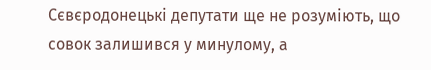Сєвєродонецькі депутати ще не розуміють, що совок залишився у минулому, а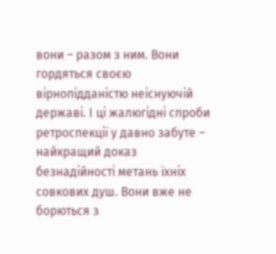вони – разом з ним. Вони гордяться своєю вірнопідданістю неіснуючій державі. І ці жалюгідні спроби ретроспекції у давно забуте – найкращий доказ безнадійності метань їхніх совкових душ. Вони вже не борються з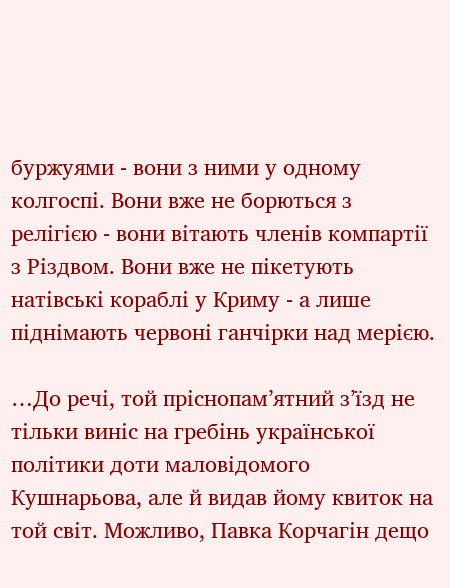буржуями - вони з ними у одному колгоспі. Вони вже не борються з релігією - вони вітають членів компартії з Різдвом. Вони вже не пікетують натівські кораблі у Криму - а лише піднімають червоні ганчірки над мерією.

…До речі, той пріснопам’ятний з’їзд не тільки виніс на гребінь української політики доти маловідомого Кушнарьова, але й видав йому квиток на той світ. Можливо, Павка Корчагін дещо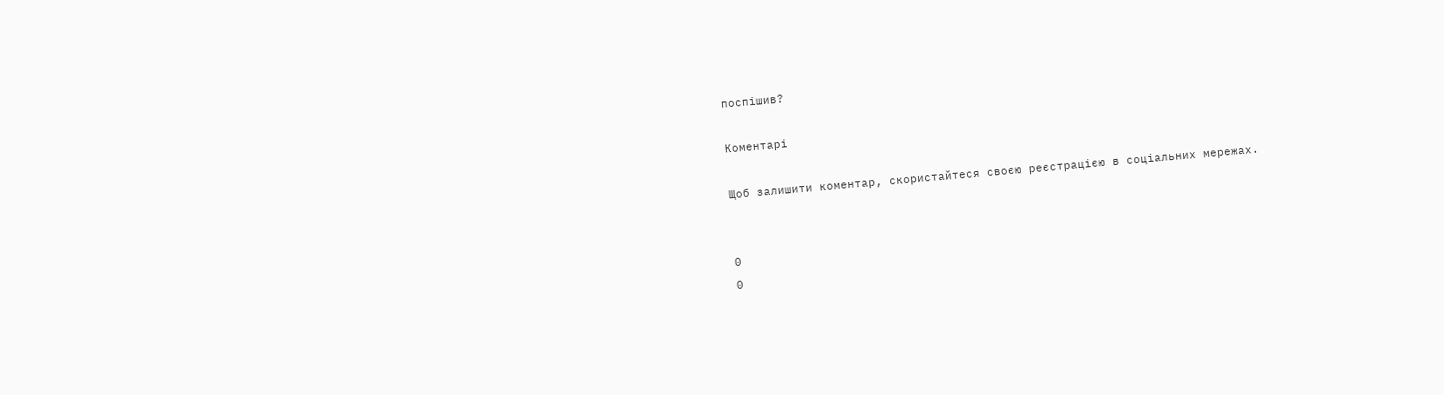поспішив?

Коментарі

Щоб залишити коментар, скористайтеся своєю реєстрацією в соціальних мережах.


0
0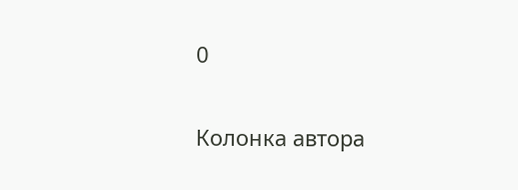0

Колонка автора